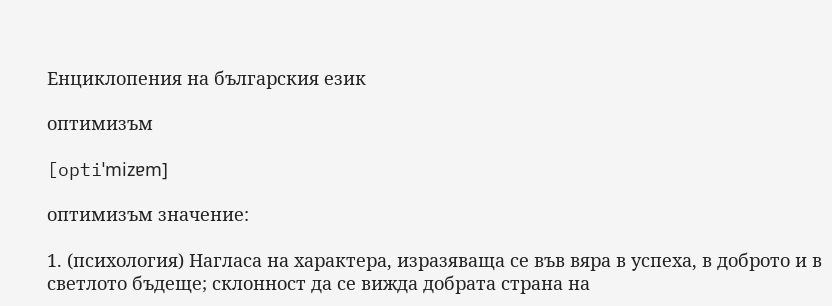Енциклопения на българския език

оптимизъм

[optiˈmizɐm]

оптимизъм значение:

1. (психология) Нагласа на характера, изразяваща се във вяра в успеха, в доброто и в светлото бъдеще; склонност да се вижда добрата страна на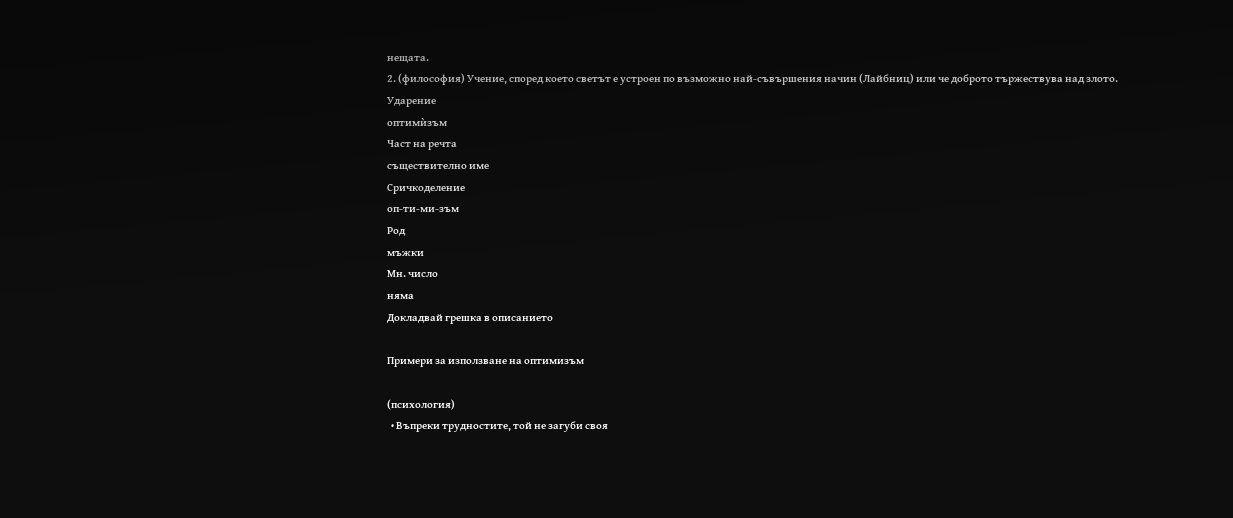нещата.
2. (философия) Учение, според което светът е устроен по възможно най-съвършения начин (Лайбниц) или че доброто тържествува над злото.
Ударение
оптимѝзъм
Част на речта
съществително име
Сричкоделение
оп-ти-ми-зъм
Род
мъжки
Мн. число
няма
Докладвай грешка в описанието

Примери за използване на оптимизъм

(психология)
  • Въпреки трудностите, той не загуби своя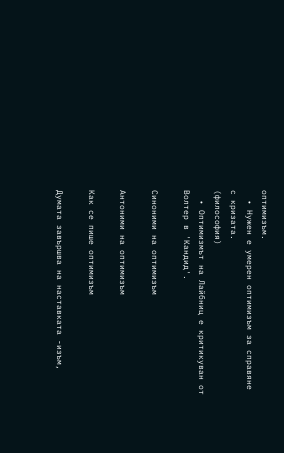оптимизъм.
  • Нужен е умерен оптимизъм за справяне с кризата.
(философия)
  • Оптимизмът на Лайбниц е критикуван от Волтер в 'Кандид'.

Синоними на оптимизъм

Антоними на оптимизъм

Как се пише оптимизъм

Думата завършва на наставката -изъм,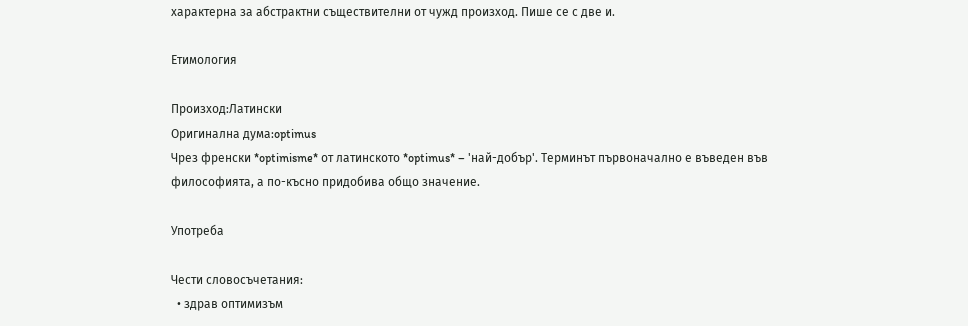характерна за абстрактни съществителни от чужд произход. Пише се с две и.

Етимология

Произход:Латински
Оригинална дума:optimus
Чрез френски *optimisme* от латинското *optimus* – 'най-добър'. Терминът първоначално е въведен във философията, а по-късно придобива общо значение.

Употреба

Чести словосъчетания:
  • здрав оптимизъм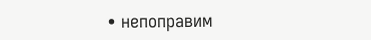• непоправим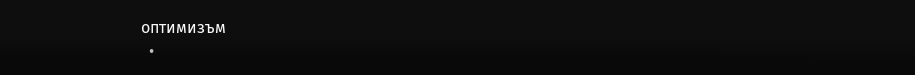оптимизъм
  •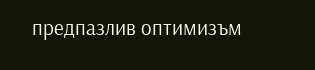предпазлив оптимизъм